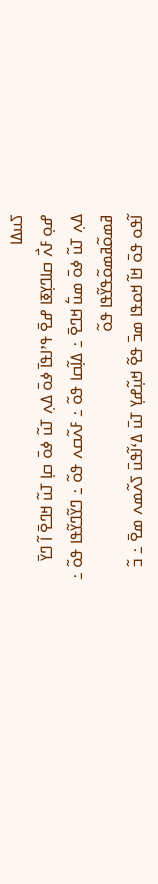ߖߎߡߊ
ߝߋ߲ ߓߍ߯ ߛߊߣߌ߲ߧߊ ߝߐ߫ ߟߴߊߟߊ߫ ߦߋ߫ ߡߍ߲ ߠߎ߬ ߦߋ߫ ߛߊ߲ ߠߎ߬ ߞߣߐ߫ ߊ߬ ߣߌ߫ ߡߍ߲ ߠߎ߬ ߦߋ߫ ߘߎ߱ ߞߣߐ߫ ߸ ߡߊ߲߬ߛߊ ߟߋ߬ ߸ ߓߍ߬ߛߍ ߟߋ߬ ߸ ߣߌ߬ߣߌ߬ߟߊ ߟߋ߬ ߸ ߥߘߋ߬ߥߘߋ߬ߟߌ߬ߟߊ ߟߋ߬
ߊ߬ߟߋ ߟߋ߫ ߞߊ߬ ߞߋߟߊ ߘߏ߫ ߟߐ߬ ߞߎ߲߬ߝߌ߲ ߠߎ߫ ߡߵߊ߬ߟߎ߫ ߖߍ߬ߘߍ ߘߐ߫ ߸ ߏ߬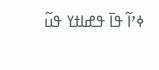ߦߴߊ߬ ߟߊ߫ ߟߝߊߙߌ ߟߎ߬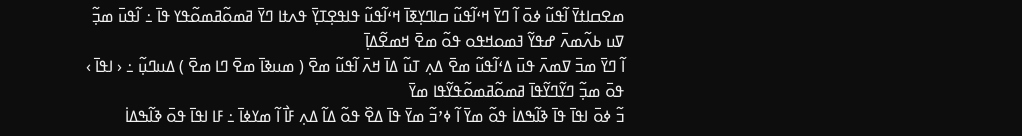ߘߐߛߊߙߌ߫ ߊ߬ߟߎ߬ ߦߋ߫ ߊ߬ ߣߌ߫ ߞߵߊ߬ߟߎ߬ ߛߊߣߌ߲ߧߊ߫ ߞߵߊ߬ߟߎ߬ ߟߊߟߐ߲ߠߌ߲߫ ߟߍߙߊ ߣߌ߫ ߥߘߋ߬ߥߘߋ߬ߟߌ ߟߊ߫ ߸ ߊ߬ߟߎ߫ ߘߏ߲߬ ߜߎ ߕߍ߬ߘߍ߫ ߝߟߌ߬ ߔߘߋߞߟߋ ߟߋ߬ ߘߐ߫ ߞߘߐ߬ߡߊ߲߫
ߊ߬ ߣߌ߫ ߘߏ߫ ߜߘߍ߫ ߟߎ߫ ߡߵߊ߬ߟߎ߬ ߘߐ߫ ߡߍ߲ ߠߎ߬ ߡߊ߫ ߞߍ߫ ߊ߬ߟߎ߬ ߘߐ߫ ( ߘߎߢߊ߫ ߘߐ߫ ߣߊ ߘߐ߫ ) ߡߎߣߎ߲߬ ߸ ‹ ߊߟߊ߫ › ߟߋ߫ ߘߏ߲߬ ߣߌ߬ߣߌ߬ߟߊ߫ ߥߘߋ߬ߥߘߋ߬ߟߌ߬ߟߊ ߘߌ߫
ߏ߬ ߦߋ߫ ߊߟߊ߫ ߟߊ߫ ߢߊ߬ߒߡߊ߭ ߟߋ߬ ߘߌ߫ ߊ߬ ߦߴߏ߬ ߘߌ߫ ߟߊ߫ ߡߐ߰ ߟߋ߬ ߡߊ߬ ߡߍ߲ ߓߊ߯ ߊ߬ ߘߌߦߊ߫ ߸ ߓߊ ߊߟߊ߫ ߟߋ߫ ߢߊ߬ߒߡߊ߭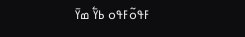ߓߟߋ߬ߓߟߋ ߕߌ߱ ߘߌ߫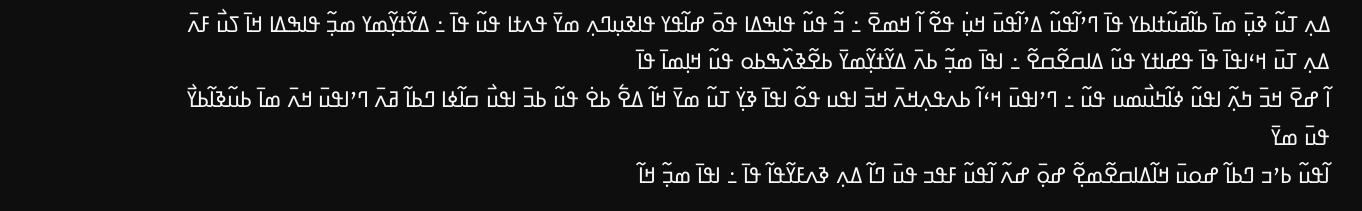ߡߍ߲ ߠߎ߬ ߢߎ߲߫ ߘߊ߫ ߕߊ߬ߥߎ߬ߙߊߕߌ ߟߊ߫ ߣߴߊ߬ߟߎ߬ ߡߴߊ߬ߟߎ߫ ߞߎ߲߭ ߟߐ߬ ߊ߬ ߞߘߐ߫ ߸ ߏ߬ ߟߎ߬ ߟߊߒߡߊ ߟߋ߫ ߝߊ߬ߟߌ ߟߊߢߎ߲ߣߍ߲ ߘߌ߫ ߟߍߙߊ ߟߎ߬ ߟߊ߫ ߸ ߡߌ߬ߙߌ߲߬ߘߌ ߘߏ߲߬ ߟߊߒߡߊ ߞߊ߫ ߖߎ߯ ߓߍ߫ ߡߍ߲ ߠߎ߫ ߞߵߊߟߊ߫ ߟߊ߫ ߟߝߊߙߌ ߟߎ߬ ߡߊߛߐ߬ߛߐ߬ ߸ ߊߟߊ߫ ߘߏ߲߬ ߕߍ߫ ߡߌ߬ߙߌ߲߬ߘߌ߫ ߕߐ߬ߢߍ߰ߒߕߋ ߟߎ߬ ߞߊ߲ߘߊ߫ ߟߊ߫
ߊ߬ ߝߐ߫ ߞߏ߫ ߤߍ߲߬ ߊߟߎ߬ ߦߊ߬ߤߎ߯ߘߎ ߟߎ߬ ߸ ߣߴߊߟߎ߫ ߞߵߊ߬ ߕߍߟߍ߲ߞߍ߫ ߞߏ߫ ߊߟߎ ߟߋ߬ ߊߟߊ߫ ߢߌ߲߭ ߠߎ߬ ߘߌ߫ ߞߊ߬ ߡߐ߱ ߕߐ߭ ߟߎ߬ ߕߏ߫ ߊߟߎ߯ ߛߊ߬ߦߊ ߣߕߊ߬ ߥߍ߫ ߣߴߊߟߎ߫ ߞߍ߫ ߘߊ߫ ߕߎ߬ߢߊ߬ߕߌ߯ ߟߎ߫ ߘߌ߫
ߊ߬ߟߎ߬ ߕߴߏ ߣߕߊ߬ ߝߋߎ߫ ߞߊ߬ߡߊߛߐ߬ߘߐ߲߬ ߝߋ߲߫ ߝߍ߬ ߊ߬ߟߎ߬ ߓߟߏ ߟߎ߫ ߣߊ߬ ߡߍ߲ ߢߍߓߌ߬ߟߊ߬ ߟߊ߫ ߸ ߊߟߊ߫ ߘߏ߲߬ ߞߊ߬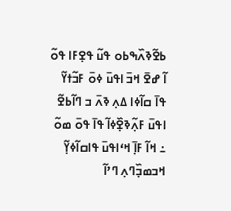ߕߐ߬ߢߍ߰ߒߕߋ ߟߎ߬ ߟߐ߲ߓߊ ߟߋ߬
ߊ߬ ߝߐ߫ ߞߏ߫ ߊߟߎ߫ ߦߋ߫ ߓߏ߬ߙߌ߬ ߟߊ߫ ߛߊ߬ߦߊ ߡߍ߲ ߢߍ߫ ߏ ߣߊ߬ߕߐ߬ ߊߟߎ߫ ߓߍ߲߬ߢߐ߲߰ߦߊ߬ ߟߊ߫ ߟߋ߫ ߘߋ߬ ߸ ߞߊ߬ ߓߊ߲߫ ߞߵߊߟߎ߫ ߟߊߛߊ߬ߦߌ߲߬ ߞߏߘߏ߲߰ߣߍ߲ ߣߴߊ߬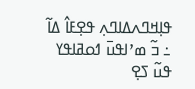ߟߊ߲ߞߣߍߡߊߣߍ߲ ߟߐ߲ߓߊ߮ ߡߊ߬ ߸ ߏ߬ ߘߴߊߟߎ߫ ߗߋߥߊߟߌ ߟߎ߬ ߖߐ߲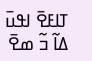ߠߊߓߐ߫ ߊߟߎ߫ ߡߊ߬ ߏ߬ ߘߐ߫